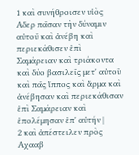1 καὶ συνήθροισεν υἱὸς Αδερ πα̃σαν τὴν δύναμιν αὐτου̃ καὶ ἀνέβη καὶ περιεκάθισεν ἐπὶ Σαμάρειαν καὶ τριάκοντα καὶ δύο βασιλει̃ς μετ' αὐτου̃ καὶ πα̃ς ἵππος καὶ ἅρμα καὶ ἀνέβησαν καὶ περιεκάθισαν ἐπὶ Σαμάρειαν καὶ ἐπολέμησαν ἐπ' αὐτήν |
2 καὶ ἀπέστειλεν πρὸς Αχααβ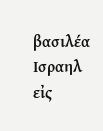βασιλέα Ισραηλ εἰς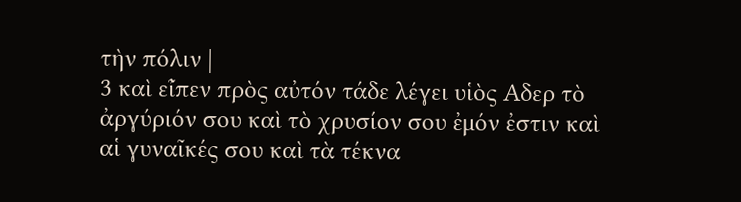τὴν πόλιν |
3 καὶ εἰ̃πεν πρὸς αὐτόν τάδε λέγει υἱὸς Αδερ τὸ ἀργύριόν σου καὶ τὸ χρυσίον σου ἐμόν ἐστιν καὶ αἱ γυναι̃κές σου καὶ τὰ τέκνα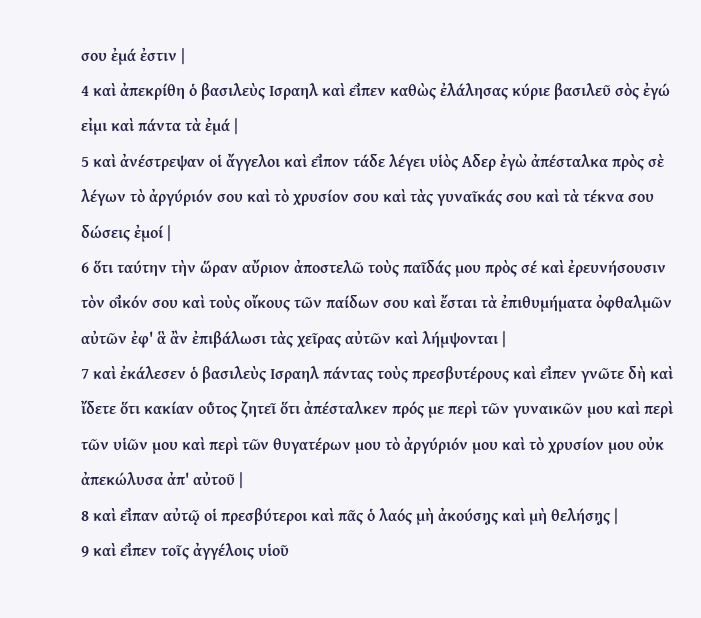σου ἐμά ἐστιν |
4 καὶ ἀπεκρίθη ὁ βασιλεὺς Ισραηλ καὶ εἰ̃πεν καθὼς ἐλάλησας κύριε βασιλευ̃ σὸς ἐγώ εἰμι καὶ πάντα τὰ ἐμά |
5 καὶ ἀνέστρεψαν οἱ ἄγγελοι καὶ εἰ̃πον τάδε λέγει υἱὸς Αδερ ἐγὼ ἀπέσταλκα πρὸς σὲ λέγων τὸ ἀργύριόν σου καὶ τὸ χρυσίον σου καὶ τὰς γυναι̃κάς σου καὶ τὰ τέκνα σου δώσεις ἐμοί |
6 ὅτι ταύτην τὴν ὥραν αὔριον ἀποστελω̃ τοὺς παι̃δάς μου πρὸς σέ καὶ ἐρευνήσουσιν τὸν οἰ̃κόν σου καὶ τοὺς οἴκους τω̃ν παίδων σου καὶ ἔσται τὰ ἐπιθυμήματα ὀφθαλμω̃ν αὐτω̃ν ἐφ' ἃ ἂν ἐπιβάλωσι τὰς χει̃ρας αὐτω̃ν καὶ λήμψονται |
7 καὶ ἐκάλεσεν ὁ βασιλεὺς Ισραηλ πάντας τοὺς πρεσβυτέρους καὶ εἰ̃πεν γνω̃τε δὴ καὶ ἴδετε ὅτι κακίαν οὑ̃τος ζητει̃ ὅτι ἀπέσταλκεν πρός με περὶ τω̃ν γυναικω̃ν μου καὶ περὶ τω̃ν υἱω̃ν μου καὶ περὶ τω̃ν θυγατέρων μου τὸ ἀργύριόν μου καὶ τὸ χρυσίον μου οὐκ ἀπεκώλυσα ἀπ' αὐτου̃ |
8 καὶ εἰ̃παν αὐτω̨̃ οἱ πρεσβύτεροι καὶ πα̃ς ὁ λαός μὴ ἀκούση̨ς καὶ μὴ θελήση̨ς |
9 καὶ εἰ̃πεν τοι̃ς ἀγγέλοις υἱου̃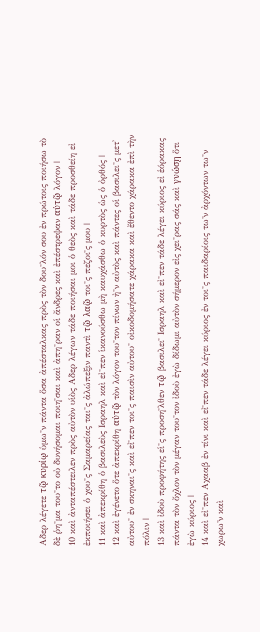Αδερ λέγετε τω̨̃ κυρίω̨ ὑμω̃ν πάντα ὅσα ἀπέσταλκας πρὸς τὸν δου̃λόν σου ἐν πρώτοις ποιήσω τὸ δὲ ῥη̃μα του̃το οὐ δυνήσομαι ποιη̃σαι καὶ ἀπη̃ραν οἱ ἄνδρες καὶ ἐπέστρεψαν αὐτω̨̃ λόγον |
10 καὶ ἀνταπέστειλεν πρὸς αὐτὸν υἱὸς Αδερ λέγων τάδε ποιήσαι μοι ὁ θεὸς καὶ τάδε προσθείη εἰ ἐκποιήσει ὁ χου̃ς Σαμαρείας ται̃ς ἀλώπεξιν παντὶ τω̨̃ λαω̨̃ τοι̃ς πεζοι̃ς μου |
11 καὶ ἀπεκρίθη ὁ βασιλεὺς Ισραηλ καὶ εἰ̃πεν ἱκανούσθω μὴ καυχάσθω ὁ κυρτὸς ὡς ὁ ὀρθός |
12 καὶ ἐγένετο ὅτε ἀπεκρίθη αὐτω̨̃ τὸν λόγον του̃τον πίνων ἠ̃ν αὐτὸς καὶ πάντες οἱ βασιλει̃ς μετ' αὐτου̃ ἐν σκηναι̃ς καὶ εἰ̃πεν τοι̃ς παισὶν αὐτου̃ οἰκοδομήσατε χάρακα καὶ ἔθεντο χάρακα ἐπὶ τὴν πόλιν |
13 καὶ ἰδοὺ προφήτης εἱ̃ς προση̃λθεν τω̨̃ βασιλει̃ Ισραηλ καὶ εἰ̃πεν τάδε λέγει κύριος εἰ ἑόρακας πάντα τὸν ὄχλον τὸν μέγαν του̃τον ἰδοὺ ἐγὼ δίδωμι αὐτὸν σήμερον εἰς χει̃ρας σάς καὶ γνώση̨ ὅτι ἐγὼ κύριος |
14 καὶ εἰ̃πεν Αχααβ ἐν τίνι καὶ εἰ̃πεν τάδε λέγει κύριος ἐν τοι̃ς παιδαρίοις τω̃ν ἀρχόντων τω̃ν χωρω̃ν καὶ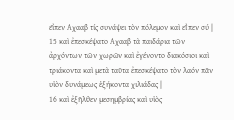εἰ̃πεν Αχααβ τίς συνάψει τὸν πόλεμον καὶ εἰ̃πεν σύ |
15 καὶ ἐπεσκέψατο Αχααβ τὰ παιδάρια τω̃ν ἀρχόντων τω̃ν χωρω̃ν καὶ ἐγένοντο διακόσιοι καὶ τριάκοντα καὶ μετὰ ταυ̃τα ἐπεσκέψατο τὸν λαόν πα̃ν υἱὸν δυνάμεως ἑξήκοντα χιλιάδας |
16 καὶ ἐξη̃λθεν μεσημβρίας καὶ υἱὸς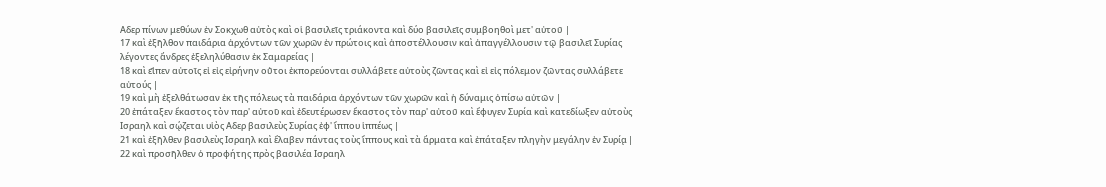Αδερ πίνων μεθύων ἐν Σοκχωθ αὐτὸς καὶ οἱ βασιλει̃ς τριάκοντα καὶ δύο βασιλει̃ς συμβοηθοὶ μετ' αὐτου̃ |
17 καὶ ἐξη̃λθον παιδάρια ἀρχόντων τω̃ν χωρω̃ν ἐν πρώτοις καὶ ἀποστέλλουσιν καὶ ἀπαγγέλλουσιν τω̨̃ βασιλει̃ Συρίας λέγοντες ἄνδρες ἐξεληλύθασιν ἐκ Σαμαρείας |
18 καὶ εἰ̃πεν αὐτοι̃ς εἰ εἰς εἰρήνην οὑ̃τοι ἐκπορεύονται συλλάβετε αὐτοὺς ζω̃ντας καὶ εἰ εἰς πόλεμον ζω̃ντας συλλάβετε αὐτούς |
19 καὶ μὴ ἐξελθάτωσαν ἐκ τη̃ς πόλεως τὰ παιδάρια ἀρχόντων τω̃ν χωρω̃ν καὶ ἡ δύναμις ὀπίσω αὐτω̃ν |
20 ἐπάταξεν ἕκαστος τὸν παρ' αὐτου̃ καὶ ἐδευτέρωσεν ἕκαστος τὸν παρ' αὐτου̃ καὶ ἔφυγεν Συρία καὶ κατεδίωξεν αὐτοὺς Ισραηλ καὶ σώ̨ζεται υἱὸς Αδερ βασιλεὺς Συρίας ἐφ' ἵππου ἱππέως |
21 καὶ ἐξη̃λθεν βασιλεὺς Ισραηλ καὶ ἔλαβεν πάντας τοὺς ἵππους καὶ τὰ ἅρματα καὶ ἐπάταξεν πληγὴν μεγάλην ἐν Συρία̨ |
22 καὶ προση̃λθεν ὁ προφήτης πρὸς βασιλέα Ισραηλ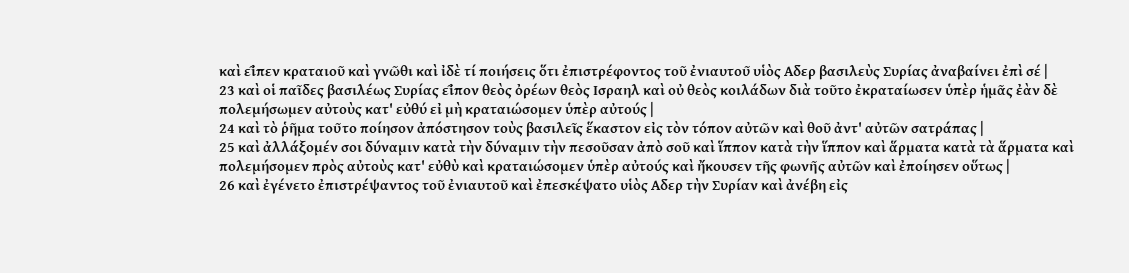καὶ εἰ̃πεν κραταιου̃ καὶ γνω̃θι καὶ ἰδὲ τί ποιήσεις ὅτι ἐπιστρέφοντος του̃ ἐνιαυτου̃ υἱὸς Αδερ βασιλεὺς Συρίας ἀναβαίνει ἐπὶ σέ |
23 καὶ οἱ παι̃δες βασιλέως Συρίας εἰ̃πον θεὸς ὀρέων θεὸς Ισραηλ καὶ οὐ θεὸς κοιλάδων διὰ του̃το ἐκραταίωσεν ὑπὲρ ἡμα̃ς ἐὰν δὲ πολεμήσωμεν αὐτοὺς κατ' εὐθύ εἰ μὴ κραταιώσομεν ὑπὲρ αὐτούς |
24 καὶ τὸ ῥη̃μα του̃το ποίησον ἀπόστησον τοὺς βασιλει̃ς ἕκαστον εἰς τὸν τόπον αὐτω̃ν καὶ θου̃ ἀντ' αὐτω̃ν σατράπας |
25 καὶ ἀλλάξομέν σοι δύναμιν κατὰ τὴν δύναμιν τὴν πεσου̃σαν ἀπὸ σου̃ καὶ ἵππον κατὰ τὴν ἵππον καὶ ἅρματα κατὰ τὰ ἅρματα καὶ πολεμήσομεν πρὸς αὐτοὺς κατ' εὐθὺ καὶ κραταιώσομεν ὑπὲρ αὐτούς καὶ ἤκουσεν τη̃ς φωνη̃ς αὐτω̃ν καὶ ἐποίησεν οὕτως |
26 καὶ ἐγένετο ἐπιστρέψαντος του̃ ἐνιαυτου̃ καὶ ἐπεσκέψατο υἱὸς Αδερ τὴν Συρίαν καὶ ἀνέβη εἰς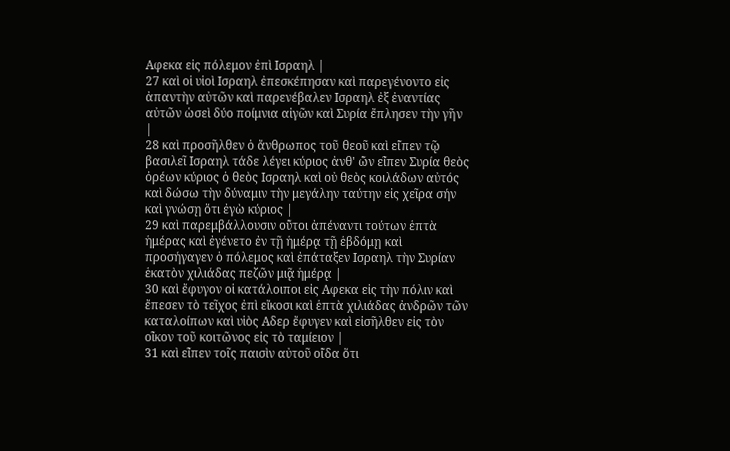Αφεκα εἰς πόλεμον ἐπὶ Ισραηλ |
27 καὶ οἱ υἱοὶ Ισραηλ ἐπεσκέπησαν καὶ παρεγένοντο εἰς ἀπαντὴν αὐτω̃ν καὶ παρενέβαλεν Ισραηλ ἐξ ἐναντίας αὐτω̃ν ὡσεὶ δύο ποίμνια αἰγω̃ν καὶ Συρία ἔπλησεν τὴν γη̃ν |
28 καὶ προση̃λθεν ὁ ἄνθρωπος του̃ θεου̃ καὶ εἰ̃πεν τω̨̃ βασιλει̃ Ισραηλ τάδε λέγει κύριος ἀνθ' ὡ̃ν εἰ̃πεν Συρία θεὸς ὀρέων κύριος ὁ θεὸς Ισραηλ καὶ οὐ θεὸς κοιλάδων αὐτός καὶ δώσω τὴν δύναμιν τὴν μεγάλην ταύτην εἰς χει̃ρα σήν καὶ γνώση̨ ὅτι ἐγὼ κύριος |
29 καὶ παρεμβάλλουσιν οὑ̃τοι ἀπέναντι τούτων ἑπτὰ ἡμέρας καὶ ἐγένετο ἐν τη̨̃ ἡμέρα̨ τη̨̃ ἑβδόμη̨ καὶ προσήγαγεν ὁ πόλεμος καὶ ἐπάταξεν Ισραηλ τὴν Συρίαν ἑκατὸν χιλιάδας πεζω̃ν μια̨̃ ἡμέρα̨ |
30 καὶ ἔφυγον οἱ κατάλοιποι εἰς Αφεκα εἰς τὴν πόλιν καὶ ἔπεσεν τὸ τει̃χος ἐπὶ εἴκοσι καὶ ἑπτὰ χιλιάδας ἀνδρω̃ν τω̃ν καταλοίπων καὶ υἱὸς Αδερ ἔφυγεν καὶ εἰση̃λθεν εἰς τὸν οἰ̃κον του̃ κοιτω̃νος εἰς τὸ ταμίειον |
31 καὶ εἰ̃πεν τοι̃ς παισὶν αὐτου̃ οἰ̃δα ὅτι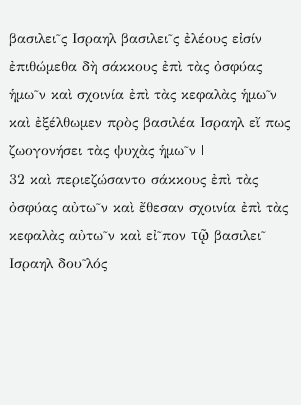βασιλει̃ς Ισραηλ βασιλει̃ς ἐλέους εἰσίν ἐπιθώμεθα δὴ σάκκους ἐπὶ τὰς ὀσφύας ἡμω̃ν καὶ σχοινία ἐπὶ τὰς κεφαλὰς ἡμω̃ν καὶ ἐξέλθωμεν πρὸς βασιλέα Ισραηλ εἴ πως ζωογονήσει τὰς ψυχὰς ἡμω̃ν |
32 καὶ περιεζώσαντο σάκκους ἐπὶ τὰς ὀσφύας αὐτω̃ν καὶ ἔθεσαν σχοινία ἐπὶ τὰς κεφαλὰς αὐτω̃ν καὶ εἰ̃πον τω̨̃ βασιλει̃ Ισραηλ δου̃λός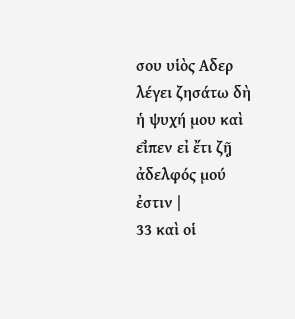σου υἱὸς Αδερ λέγει ζησάτω δὴ ἡ ψυχή μου καὶ εἰ̃πεν εἰ ἔτι ζη̨̃ ἀδελφός μού ἐστιν |
33 καὶ οἱ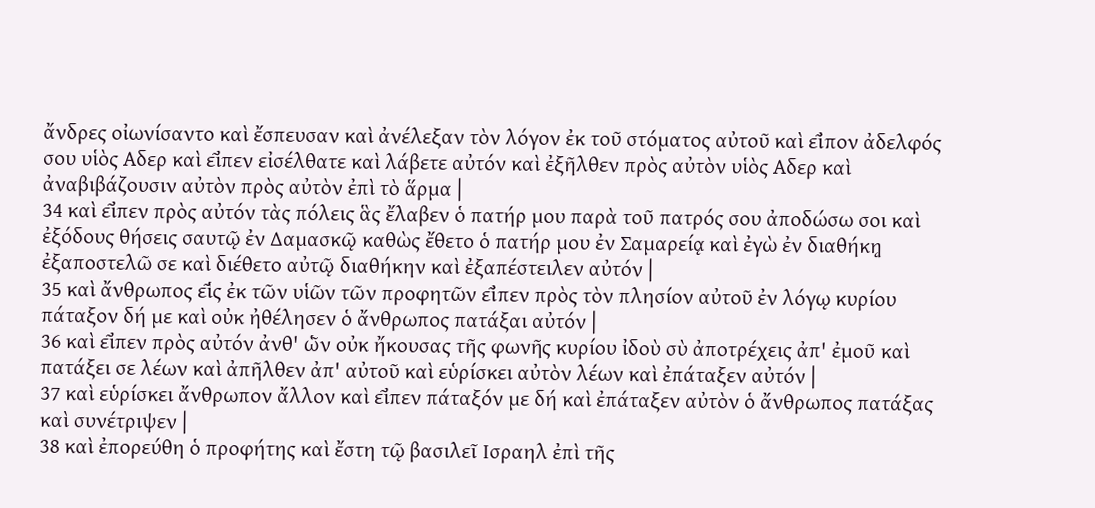ἄνδρες οἰωνίσαντο καὶ ἔσπευσαν καὶ ἀνέλεξαν τὸν λόγον ἐκ του̃ στόματος αὐτου̃ καὶ εἰ̃πον ἀδελφός σου υἱὸς Αδερ καὶ εἰ̃πεν εἰσέλθατε καὶ λάβετε αὐτόν καὶ ἐξη̃λθεν πρὸς αὐτὸν υἱὸς Αδερ καὶ ἀναβιβάζουσιν αὐτὸν πρὸς αὐτὸν ἐπὶ τὸ ἅρμα |
34 καὶ εἰ̃πεν πρὸς αὐτόν τὰς πόλεις ἃς ἔλαβεν ὁ πατήρ μου παρὰ του̃ πατρός σου ἀποδώσω σοι καὶ ἐξόδους θήσεις σαυτω̨̃ ἐν Δαμασκω̨̃ καθὼς ἔθετο ὁ πατήρ μου ἐν Σαμαρεία̨ καὶ ἐγὼ ἐν διαθήκη̨ ἐξαποστελω̃ σε καὶ διέθετο αὐτω̨̃ διαθήκην καὶ ἐξαπέστειλεν αὐτόν |
35 καὶ ἄνθρωπος εἱ̃ς ἐκ τω̃ν υἱω̃ν τω̃ν προφητω̃ν εἰ̃πεν πρὸς τὸν πλησίον αὐτου̃ ἐν λόγω̨ κυρίου πάταξον δή με καὶ οὐκ ἠθέλησεν ὁ ἄνθρωπος πατάξαι αὐτόν |
36 καὶ εἰ̃πεν πρὸς αὐτόν ἀνθ' ὡ̃ν οὐκ ἤκουσας τη̃ς φωνη̃ς κυρίου ἰδοὺ σὺ ἀποτρέχεις ἀπ' ἐμου̃ καὶ πατάξει σε λέων καὶ ἀπη̃λθεν ἀπ' αὐτου̃ καὶ εὑρίσκει αὐτὸν λέων καὶ ἐπάταξεν αὐτόν |
37 καὶ εὑρίσκει ἄνθρωπον ἄλλον καὶ εἰ̃πεν πάταξόν με δή καὶ ἐπάταξεν αὐτὸν ὁ ἄνθρωπος πατάξας καὶ συνέτριψεν |
38 καὶ ἐπορεύθη ὁ προφήτης καὶ ἔστη τω̨̃ βασιλει̃ Ισραηλ ἐπὶ τη̃ς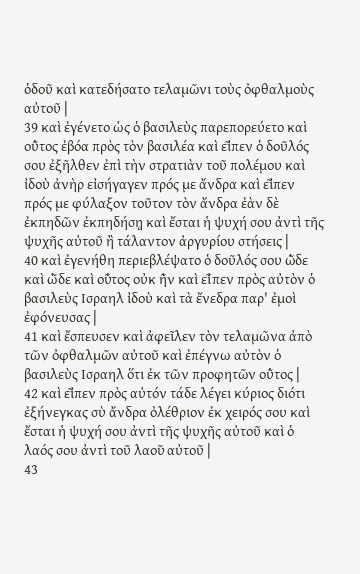ὁδου̃ καὶ κατεδήσατο τελαμω̃νι τοὺς ὀφθαλμοὺς αὐτου̃ |
39 καὶ ἐγένετο ὡς ὁ βασιλεὺς παρεπορεύετο καὶ οὑ̃τος ἐβόα πρὸς τὸν βασιλέα καὶ εἰ̃πεν ὁ δου̃λός σου ἐξη̃λθεν ἐπὶ τὴν στρατιὰν του̃ πολέμου καὶ ἰδοὺ ἀνὴρ εἰσήγαγεν πρός με ἄνδρα καὶ εἰ̃πεν πρός με φύλαξον του̃τον τὸν ἄνδρα ἐὰν δὲ ἐκπηδω̃ν ἐκπηδήση̨ καὶ ἔσται ἡ ψυχή σου ἀντὶ τη̃ς ψυχη̃ς αὐτου̃ ἢ τάλαντον ἀργυρίου στήσεις |
40 καὶ ἐγενήθη περιεβλέψατο ὁ δου̃λός σου ὡ̃δε καὶ ὡ̃δε καὶ οὑ̃τος οὐκ ἠ̃ν καὶ εἰ̃πεν πρὸς αὐτὸν ὁ βασιλεὺς Ισραηλ ἰδοὺ καὶ τὰ ἔνεδρα παρ' ἐμοὶ ἐφόνευσας |
41 καὶ ἔσπευσεν καὶ ἀφει̃λεν τὸν τελαμω̃να ἀπὸ τω̃ν ὀφθαλμω̃ν αὐτου̃ καὶ ἐπέγνω αὐτὸν ὁ βασιλεὺς Ισραηλ ὅτι ἐκ τω̃ν προφητω̃ν οὑ̃τος |
42 καὶ εἰ̃πεν πρὸς αὐτόν τάδε λέγει κύριος διότι ἐξήνεγκας σὺ ἄνδρα ὀλέθριον ἐκ χειρός σου καὶ ἔσται ἡ ψυχή σου ἀντὶ τη̃ς ψυχη̃ς αὐτου̃ καὶ ὁ λαός σου ἀντὶ του̃ λαου̃ αὐτου̃ |
43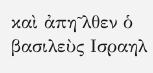καὶ ἀπη̃λθεν ὁ βασιλεὺς Ισραηλ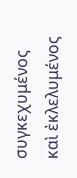συγκεχυμένος καὶ ἐκλελυμένος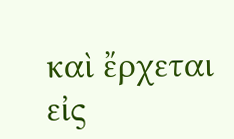καὶ ἔρχεται εἰς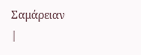Σαμάρειαν |